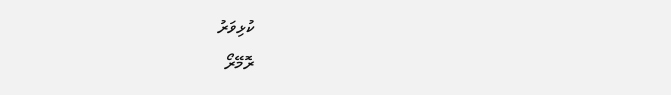ކުޅިވަރު
ރޮމޭރޯ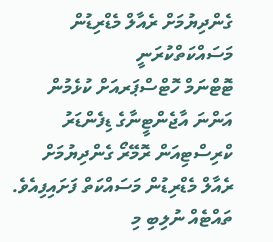ގެންދިޔުމަށް ރެއާލް މެޑްރިޑުން މަސައްކަތްކުރަނީ
ޓޮޓްނަމް ހޮޓްސްޕަރއަށް ކުޅެމުން އަންނަ އާޖެންޓީނާގެ ޑިފެންޑަރު ކްރިސްޓިއަން ރޮމޭރޯ ގެންދިޔުމަށް ރެއާލް މެޑްރިޑުން މަސައްކަތް ފަށައިފިއެވެ.
ތައްޓެއް ނުލިބި މި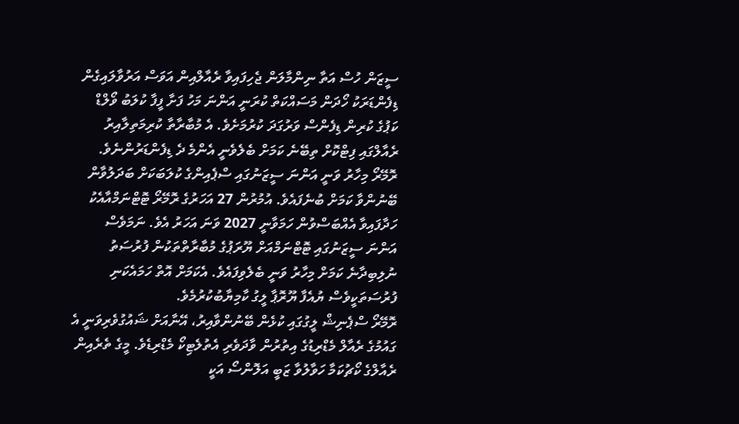ސީޒަން ހުސް އަތާ ނިންމާލަން ޖެހިފައިވާ ރެއާލްއިން އަވަސް އަރުވާލައިގެން ޑިފެންޑަރަކު ހޯދަން މަސައްކަތް ކުރަނީ އަންނަ މަހު ފަށާ ފީފާ ކުލަބު ވޯލްޑް ކަޕުގެ ކުރިން ޑިފެންސް ވަރުގަދަ ކުރުމަށެވެ. އެ މުބާރާތާ ކުރިމަތިލާއިރު ރެއާލްގައި ފިޓްކޮށް ތިބޭނެ ކަމަށް ބެލެވެނީ އެންމެ ދެ ޑިފެންޑަރުންނެވެ.
ރޮމޭރޯ މިހާރު ވަނީ އަންނަ ސީޒަނުގައި ސްޕެއިންގެ ކުލަބަކަށް ބަދަލުވާން ބޭނުންވާ ކަމަށް ބުނެފައެވެ. އުމުރުން 27 އަހަރުގެ ރޮމޭރޯ ޓޮޓްނަމްއާއެކު ހަދާފައިވާ އެއްބަސްވުން ހަމަވާނީ 2027 ވަނަ އަހަރު އެވެ. ނަމަވެސް އަންނަ ސީޒަނުގައި ޓޮޓްނަމްއަށް ޔޫރަޕުގެ މުބާރާތްތަކުން ފުރުސަތު ނުލިބިދާނެ ކަމަށް މިހާރު ވަނީ ބެލެވިފައެވެ. އެކަމަށް އޮތް ހަމައެކަނި ފުރުސަތަކީވެސް ޔުއެފާ ޔޫރޮޕާ ލީގު ކާމިޔާބުކުރުމެވެ.
ރޮމޭރޯ ސްޕެނިޝް ލީގުގައި ކުޅެން ބޭނުންވާއިރު، އޭނާއަށް ޝައުގުވެރިވަނީ އެ ގައުމުގެ ރެއާލް މެޑްރިޑުގެ އިތުރުން ވާދަވެރި އެތުލެޓިކޯ މެޑްރިޑެވެ. މީގެ ތެރެއިން ރެއާލްގެ ކޯޗުކަމާ ހަވާލުވާ ޒަބީ އަލޮންސޯ އަކީ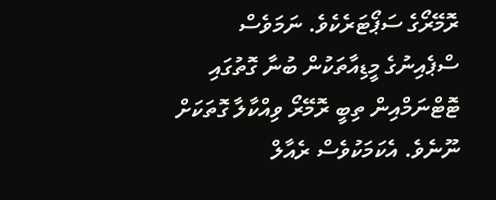ރޮމޭރޯގެ ސަޕޯޓަރެކެވެ. ނަމަވެސް ސްޕެއިނުގެ މީޑިއާތަކުން ބުނާ ގޮތުގައި ޓޮޓްނަމްއިން ތިބީ ރޮމޭރޯ ވިއްކާލާ ގޮތަކަށް ނޫނެވެ. އެކަމަކުވެސް ރެއާލް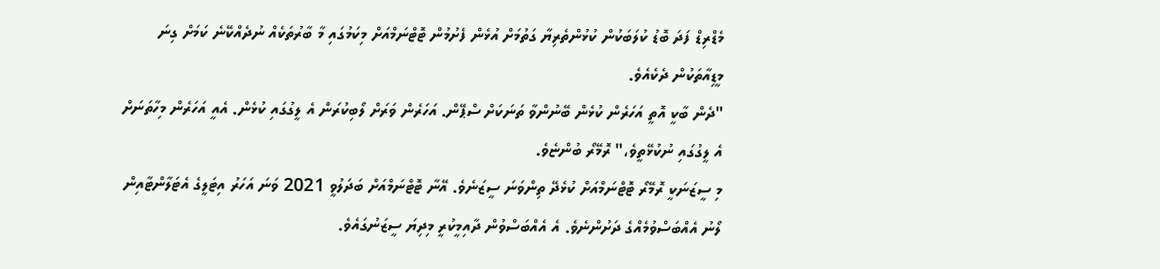މެޑްރިޑް ފަދަ ބޮޑު ކުލަބަކުން ކުޅުންތެރިޔާ ގަތުމަށް އުޅެން ފެށުމުން ޓޮޓްނަމްއަށް މިކަމުގައި މާ ބާރުތަކެއް ނުދެއްކޭނެ ކަމަށް ގިނަ މީޑިއާތަކުން ދެކެއެވެ.
"ދެން ބާކީ އޮތީ އަހަރެން ކުޅެން ބޭނުންވާ ތަނަކަށް ސްޕޭން. އަހަރެން ވަރަށް ލޯބިކުރަން އެ ލީގުގައި ކުޅެން. އެއީ އަހަރެން މިހާތަނަށް އެ ލީގުގައި ނުކުޅޭތީވެ،" ރޮމޭރޯ ބުންޏެވެ.
މި ސީޒަނަކީ ރޮމޭރޯ ޓޮޓްނަމްއަށް ކުޅެދޭ ތިންވަނަ ސީޒަނެވެ. އޭނާ ޓޮޓްނަމްއަށް ބަދަލުވީ 2021 ވަނަ އަހަރު އިޓަލީގެ އެޓަލާންޓާއިން ލޯނު އެއްބަސްވުމެއްގެ ދަށުންނެވެ. އެ އެއްބަސްވުން ދާއިމީކުރީ މިދިޔަ ސީޒަނުގައެވެ.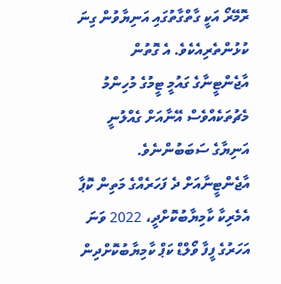ރޮމޭރޯ އަކީ ގާތްގާތުގައި އަނިޔާވުން ގިނަ ކުޅުންތެރިއެކެވެ. އެ ގޮތުން އާޖެންޓީނާގެ ގައުމީ ޓީމުގެ މުހިންމު މެޗުތަކެއްވެސް އޭނާއަށް ގެއްލުނީ އަނިޔާގެ ސަބަބުންނެވެ. އާޖެންޓީނާއަށް ދެ ފަހަރެއްގެ މަތިން ކޮޕާ އެމެރިކާ ކާމިޔާބުކޮށްދީ، 2022 ވަނަ އަހަރުގެ ފީފާ ވޯލްޑް ކަޕް ކާމިޔާބުކޮށްދިން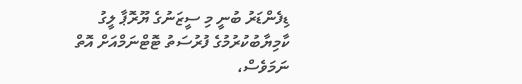ޑިފެންޑަރު ބުނީ މި ސީޒަނުގެ ޔޫރޮޕާ ލީގު ކާމިޔާބުކުރުމުގެ ފުރުސަތު ޓޮޓްނަމްއަށް އޮތް ނަމަވެސް،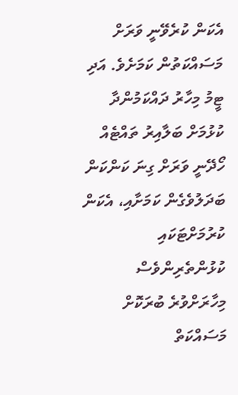އެކަން ކުރެވޭނީ ވަރަށް މަސައްކަތުން ކަމަށެވެ. އަދި ޓީމު މިހާރު ދައްކަމުންދާ ކުޅުމަށް ބަލާއިރު ތައްޓެއް ހޯދޭނީ ވަރަށް ގިނަ ކަންކަން ބަދަލުވެގެން ކަމަށާއި، އެކަން ކުރުމަށްޓަކައި ކުޅުންތެރިންވެސް މިހާރަށްވުރެ ބުރަކޮށް މަސައްކަތް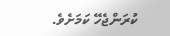ކުރަންޖެހޭ ކަމަށެވެ.